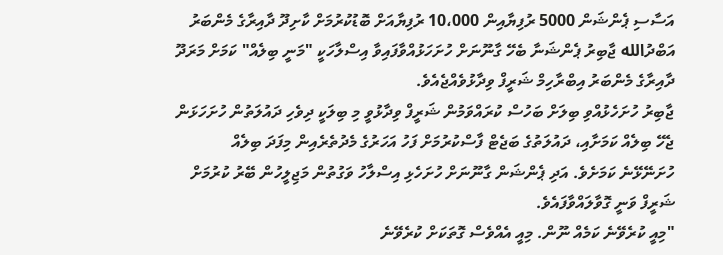އަސާސި ޕެންޝަން 5000 ރުފިޔާއިން 10،000 ރުފިޔާއަށް ބޮޑުކުރުމަށް ކާށިދޫ ދާއިރާގެ މެންބަރު އަބްދުالله ޖާބިރު ޕެންޝަނާ ބެހޭ ގާނޫނަށް ހުށަހަޅުއްވާފައިވާ އިސްލާހަކީ "މަނީ ބިލެއް" ކަމަށް މަރަދޫ ދާއިރާގެ މެންބަރު އިބްރާހިމް ޝަރީފް ވިދާޅުވެއްޖެއެވެ.
ޖާބިރު ހުށަހެޅުއްވި ބިލަށް ބަހުސް ކުރައްވަމުން ޝަރީފް ވިދާޅުވީ މި ބިލަކީ ދިވެހި ދައުލަތުން ހުށަހަޅަން ޖެހޭ ބިލެއް ކަމަށާއި، ދައުލަތުގެ ބަޖެޓް ފާސްކުރުމަށް ފަހު އަހަރުގެ މެދުތެރެއިން މިފަދަ ބިލެއް ހުށަނޭޅޭނެ ކަމަށެވެ. އަދި ޕެންޝަން ގާނޫނަށް ހުށަހެޅި އިސްލާހު ވަގުތުން މަޖިލީހުން ބޭރު ކުރުމަށް ޝަރީފް ވަނީ ގޮވާލައްވާފައެވެ.
"މިއީ ކުރެވޭނެ ކަމެއް ނޫން. މިއީ އެއްވެސް ގޮތަކަށް ކުރެވޭނެ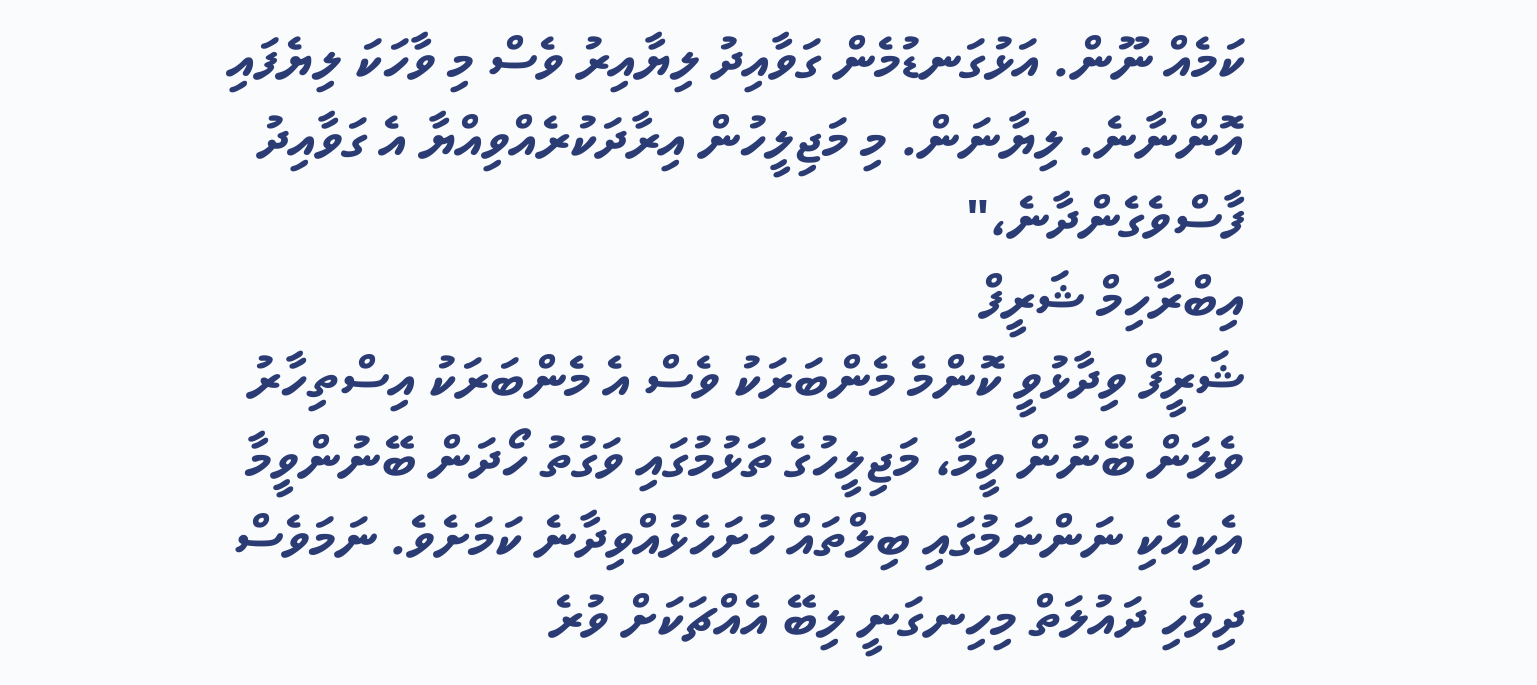ކަމެއް ނޫން. އަޅުގަނޑުމެން ގަވާއިދު ލިޔާއިރު ވެސް މި ވާހަކަ ލިޔެފައި އޮންނާނެ. ލިޔާނަން. މި މަޖިލީހުން އިރާދަކުރެއްވިއްޔާ އެ ގަވާއިދު ފާސްވެގެންދާނެ،"
އިބްރާހިމް ޝަރީފް
ޝަރީފް ވިދާޅުވީ ކޮންމެ މެންބަރަކު ވެސް އެ މެންބަރަކު އިސްތިހާރު ވެލަން ބޭނުން ވީމާ، މަޖިލީހުގެ ތަޅުމުގައި ވަގުތު ހޯދަން ބޭނުންވީމާ އެކިއެކި ނަންނަމުގައި ބިލްތައް ހުށަހެޅުއްވިދާނެ ކަމަށެވެ. ނަމަވެސް ދިވެހި ދައުލަތް މިހިނގަނީ ލިބޭ އެއްޗަކަށް ވުރެ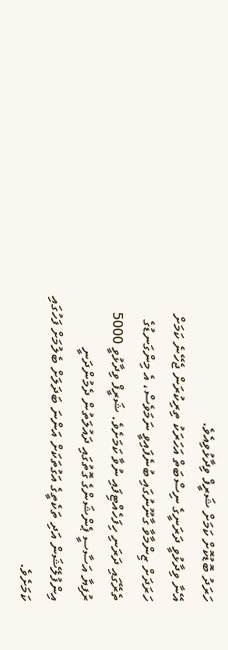ހަރަދު ބޮޑުކޮށް ކަމަށް ޝަރީފް ވިދާޅުވިއެވެ.
އޭނާ ވިދާޅުވީ ދަރަނީގެ ނިސްބަތް އަހަރަކު ތިރިކުރަން ޖެހޭނެ ކަމަށް ހަރަދަށް ޒިންމާވާ ގާނޫނުގައި ބުނެފައިވީ ނަމަވެސް، އެ މިންގަނޑުގެ ތެރޭގައި ދަރަނި ހިފަހެއްޓިފައި ނުވާ ކަމަށެވެ. ޝަރީފް ވިދާޅުވީ 5000 ރުފިޔާ އަސާސީ ޕެންޝަންގެ ގޮތުގައި ދައުލަތުން ދެމުންދަނީ އިންފުލޭޝަން އަދި ތަކެތީގެ އަގުތަކަށް އަންނަ ބަދަލަށް ބެލުމަށް ފަހުގައި ކަމަށެވެ.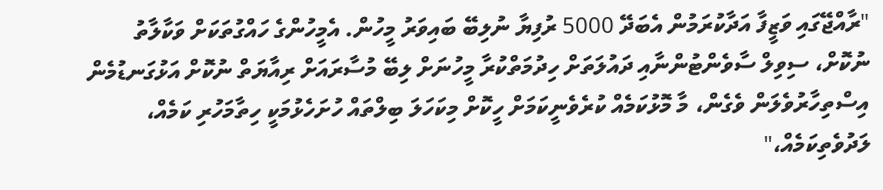"ރާއްޖޭގައި ވަޒީފާ އަދާކުރަމުން އެބަދޭ 5000 ރުފިޔާ ނުލިބޭ ބައިވަރު މީހުން. އެމީހުންގެ ހައްގުތަކަށް ވަކާލާތު ނުކޮށް، ސިވިލް ސާވެންޓުންނާއި ދައުލަތަށް ހިދުމަތްކުރާ މީހުނަށް ލިބޭ މުސާރައަށް ރިއާޔަތް ނުކޮށް އަޅުގަނޑުމެން އިސްތިހާރުވެލަން ވެގެން، މާ މޮޅުކަމެއް ކުރެވެނީކަމަށް ހީކޮށް މިކަހަލަ ބިލްތައް ހުށަހެޅުމަކީ ހިތާމަހުރި ކަމެއް، ލަދުވެތިކަމެއް،"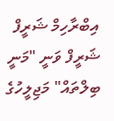އިބްރާހިމް ޝަރީފް
ޝަރީފް ވަނީ "މަނީ ބިލްތައް" މަޖިލީހުގެ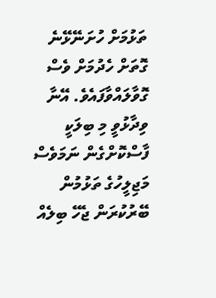ތަޅުމަށް ހުށަނޭޅޭނެ ގޮތަށް ހެދުމަށް ވެސް ގޮވާލައްވާފައެވެ. އޭނާ ވިދާޅުވީ މި ބިލަކީ ފާސްކޮށްގެން ނަމަވެސް މަޖިލީހުގެ ތަޅުމުން ބޭރުކުރަން ޖެހޭ ބިލެއް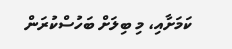ކަމަށާއި، މި ބިލަށް ބަހުސްކުރަން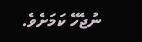ނުޖެހޭ ކަމަށެވެ.